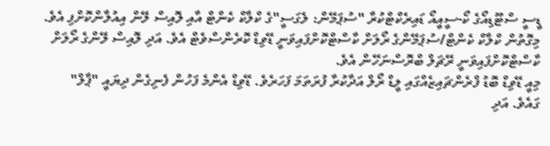ޑީސީ ސްޓޫޑިއޯގެ ކޯ-ސީއީއޯ ޑައިރެކްޓްކުރާ "ސުޕަމޭން: ލެގަސީ"ގެ ކްލާކް ކެންޓް އާއި ލޮއިސް ލޭން އިއުލާންކޮށްފި އެވެ.
މިގޮތުން ކްލާކް ކެންޓް/ސުޕަމޭންގެ ރޯލަށް ކާސްޓްކޮށްފައިވަނީ ޑޭވިޑް ކޮރެންސްވެޓް އެވެ. އަދި ލޮއިސް ލޭންގެ ރޯލަށް ކާސްޓްކޮށްފައިވަނީ ރޭޗަލް ބްރޮސްނަހޭން އެވެ.
މިއީ ޑޭވިޑް ބޮޑު ފްރެންޗައިޒެއްގައި ލީޑް ރޯލް އަދާކުރާ ފުރަތަމަ ފަހަރެވެ. ޑޭވިޑް އެންމެ ފަހުން ފެނިގެން ދިޔައީ "ޕާލް" ގައެވެ. އަދި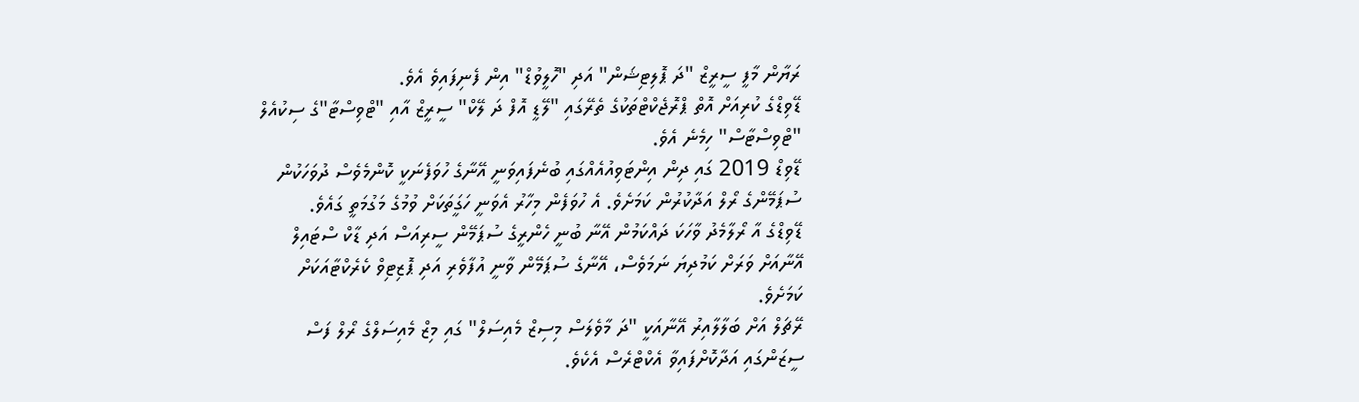ރަޔާން މާފީ ސީރީޒް "ދަ ޕޮލިޓިޝަން" އަދި "ހޮލީވުޑް" އިން ފެނިފައިވެ އެވެ.
ޑޭވިޑްގެ ކުރިއަށް އޮތް ޕްރޮޖެކްޓްތަކުގެ ތެރޭގައި "ލޭޑީ އޮފް ދަ ލޭކް" ސީރީޒް އާއި "ޓްވިސްޓާ"ގެ ސިކުއެލް "ޓްވިސްޓާސް" ހިމެނެ އެވެ.
ޑޭވިޑް 2019 ގައި ދިން އިންޓަވިއުއެއްގައި ބުނެފައިވަނީ އޭނާގެ ހުވަފެނަކީ ކޮންމެވެސް ދުވަހަކުން ސުޕަމޭންގެ ރޯލް އަދާކުރުން ކަމަށެވެ. އެ ހުވަފެން މިހާރު އެވަނީ ހަގީަތަކަށް ވުމުގެ މަގުމަތީ ގައެވެ.
ޑޭވިޑްގެ އާ ރޯލާމެދު ވާހަކަ ދައްކަމުން އޭނާ ބުނީ ހެންރީގެ ސުޕަމޭން ސީރިއަސް އަދި ޑާކް ސްޓައިލް އޭނާއަށް ވަރަށް ކަމުދިޔަ ނަމަވެސް، އޭނާގެ ސުޕަމޭން ވާނީ އުފާވެރި އަދި ޕޮޒިޓިވް ކެރެކްޓާއަކަށް ކަމަށެވެ.
ރޭޗަލް އަށް ބަލާލާއިރު އޭނާއަކީ "ދަ މާވެލަސް މިސިޒް މެއިސަލް" ގައި މިޒް މެއިސަލްގެ ރޯލް ފަސް ސީޒަންގައި އަދާކޮށްފައިވާ އެކްޓްރެސް އެކެވެ.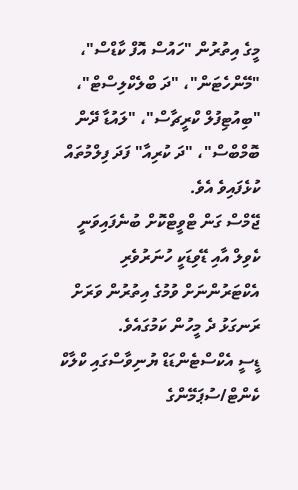މީގެ އިތުރުން "ހައުސް އޮފް ކާޑްސް"، "މޭންހެޓަން"، "ދަ ބްލެކްލިސްޓް"، "ބިއުޓިފުލް ކްރީޗާސް"، "ލައުޑާ ދޭން ބޮމްބްސް"، "ދަ ކުރިއާ" ފަދަ ފިލްމުތައް ކުޅެފައިވެ އެވެ.
ޖޭމްސް ގަން ޓްވީޓްކޮށް ބުނެފައިވަނީ ކެވިލް އާއި ޑޭވިޑަކީ ހުނަރުވެރި އެކްޓަރުންނަށް ވުމުގެ އިތުރުން ވަރަށް ރަނގަޅު ދެ މީހުން ކަމުގައެވެ.
ޑީސީ އެކްސްޓެންޑަޑް ޔުނިވާސްގައި ކްލާކް ކެންޓް/ސުޕަމޭންގެ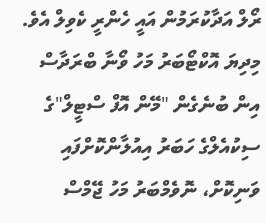ރޯލް އަދާކުރަމުން އައީ ހެންރީ ކެވިލް އެވެ. މިދިޔަ އޮކްޓޯބަރު މަހު ވޯނާ ބްރަދާސް އިން ބުނެގެން "މޭން އޮފް ސްޓީލް"ގެ ސިކުއެލްގެ ހަބަރު އިއުލާންކޮށްފައި ވަނިކޮށް، ނޮވެމްބަރު މަހު ޖޭމްސް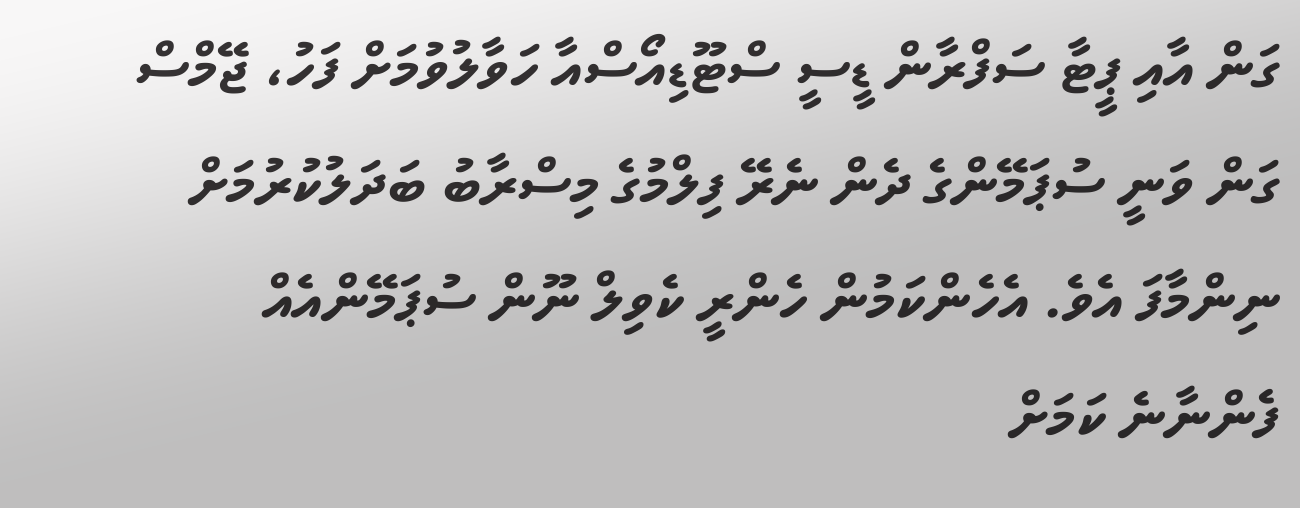ގަން އާއި ޕީޓާ ސަފްރާން ޑީސީ ސްޓޫޑިއޯސްއާ ހަވާލުވުމަށް ފަހު، ޖޭމްސް ގަން ވަނީ ސުޕަމޭންގެ ދެން ނެރޭ ފިލްމުގެ މިސްރާބު ބަދަލުކުރުމަށް ނިންމާފަ އެވެ. އެހެންކަމުން ހެންރީ ކެވިލް ނޫން ސުޕަމޭންއެއް ފެންނާނެ ކަމަށް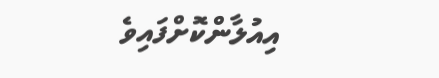އިއުލާންކޮށްފައިވެ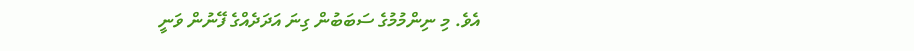އެވެ. މި ނިންމުމުގެ ސަބަބުން ގިނަ އަދަދެއްގެ ފޭނުން ވަނީ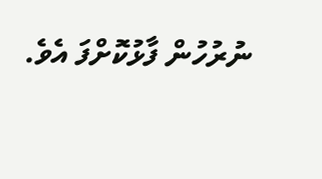ނުރުހުން ފާޅުކޮށްފަ އެވެ.